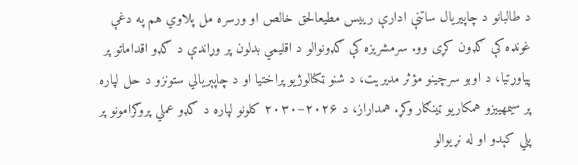د طالبانو د چاپیریال ساتنې ادارې رییس مطیعالحق خالص او ورسره مل پلاوي هم په دغې غونډه کې ګډون کړی وو. سرمشریزه کې ګډونوالو د اقلیمي بدلون پر وړاندې د ګډو اقداماتو پر پیاوړتیا، د اوبو سرچینو مؤثر مدیریت، د شنو ټکنالوژیو پراختیا او د چاپېریالي ستونزو د حل لپاره پر سیمهییزو همکاریو ټینګار وکړ. همداراز، د ۲۰۲۶–۲۰۳۰ کلونو لپاره د ګډو عملي پروګرامونو پر پلي کېدو او له نړیوالو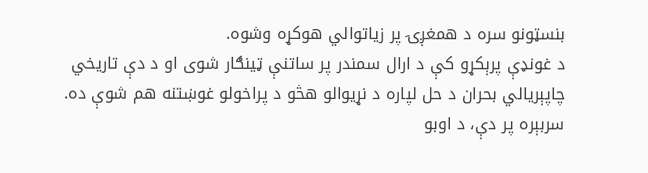بنسټونو سره د همغږۍ پر زیاتوالي هوکړه وشوه.
د غونډې پرېکړو کې د ارال سمندر پر ساتنې ټینګار شوی او د دې تاریخي چاپېریالي بحران د حل لپاره د نړیوالو هڅو د پراخولو غوښتنه هم شوې ده. سربېره پر دې، د اوبو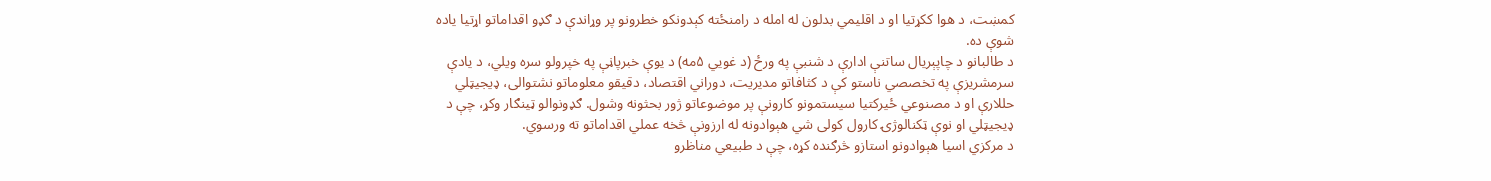کمښت، د هوا ککړتیا او د اقلیمي بدلون له امله د رامنځته کېدونکو خطرونو پر وړاندې د ګډو اقداماتو اړتیا یاده شوې ده.
د طالبانو د چاپېریال ساتنې ادارې د شنبې په ورځ (د غويي ۵مه) د یوې خبرپاڼې په خپرولو سره ویلي، د یادې سرمشریزې په تخصصي ناستو کې د کثافاتو مدیریت، دوراني اقتصاد، دقیقو معلوماتو نشتوالی، ډیجیټلي حللارې او د مصنوعي ځیرکتیا سیستمونو کارونې پر موضوعاتو ژور بحثونه وشول. ګډونوالو ټینګار وکړ، چې د ډیجیټلي او نوې ټکنالوژۍ کارول کولی شي هېوادونه له ارزونې څخه عملي اقداماتو ته ورسوي.
د مرکزي اسیا هېوادونو استازو څرګنده کړه، چې د طبیعي مناظرو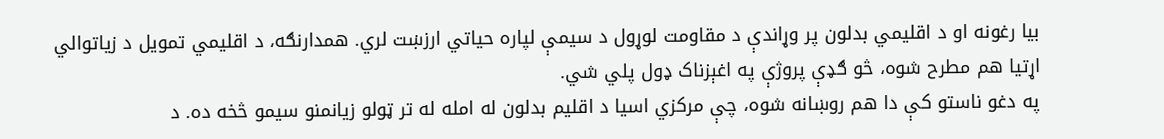بیا رغونه او د اقلیمي بدلون پر وړاندې د مقاومت لوړول د سیمې لپاره حیاتي ارزښت لري. همدارنګه، د اقلیمي تمویل د زیاتوالي اړتیا هم مطرح شوه، څو ګډې پروژې په اغېزناک ډول پلي شي.
په دغو ناستو کې دا هم روښانه شوه، چې مرکزي اسیا د اقلیم بدلون له امله له تر ټولو زیانمنو سیمو څخه ده. د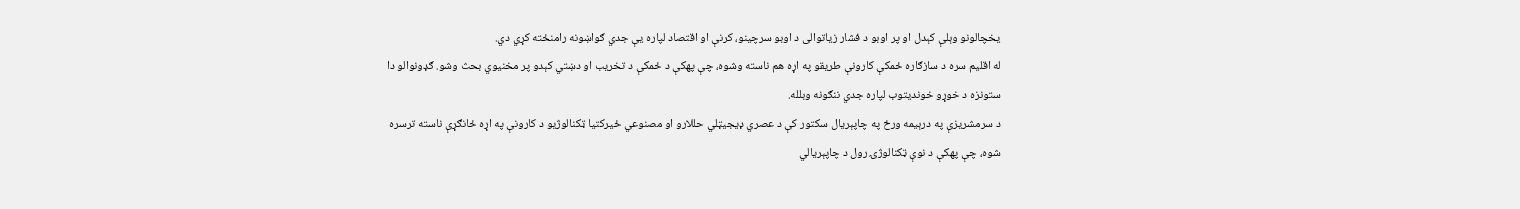یخچالونو وېلې کېدل او پر اوبو د فشار زیاتوالی د اوبو سرچینو، کرنې او اقتصاد لپاره یې جدي ګواښونه رامنځته کړي دي.
له اقلیم سره د سازګاره ځمکې کارونې طریقو په اړه هم ناسته وشوه، چې پهکې د ځمکې د تخریب او دښتي کېدو پر مخنیوي بحث وشو. ګډونوالو دا ستونزه د خوړو خوندیتوب لپاره جدي ننګونه وبلله.
د سرمشریزې په درېیمه ورځ په چاپېریال سکتور کې د عصري ډیجیټلي حللارو او مصنوعي ځیرکتیا ټکنالوژیو د کارونې په اړه ځانګړې ناسته ترسره شوه، چې پهکې د نوې ټکنالوژۍ رول د چاپېریالي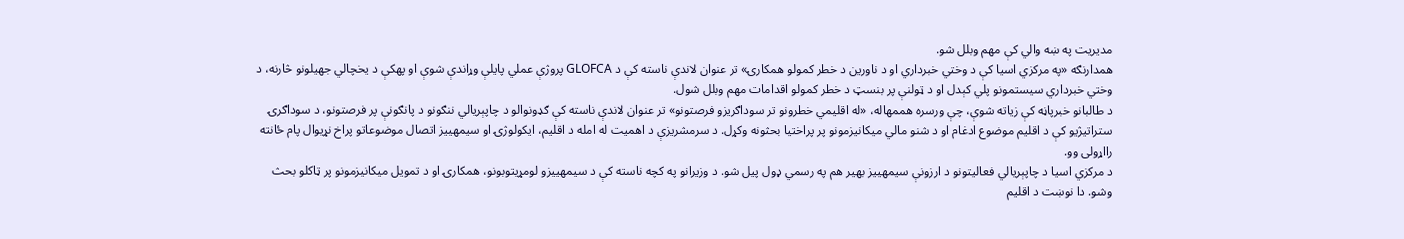مدیریت په ښه والي کې مهم وبلل شو.
همدارنګه «په مرکزي اسیا کې د وختي خبرداري او د ناورین د خطر کمولو همکارۍ» تر عنوان لاندې ناسته کې د GLOFCA پروژې عملي پایلې وړاندې شوې او پهکې د یخچالي جهیلونو څارنه، د وختي خبرداري سیستمونو پلي کېدل او د ټولنې پر بنسټ د خطر کمولو اقدامات مهم وبلل شول.
د طالبانو خبرپاڼه کې زیاته شوې، چې ورسره هممهاله، «له اقلیمي خطرونو تر سوداګریزو فرصتونو» تر عنوان لاندې ناسته کې ګډونوالو د چاپېریالي ننګونو د پانګونې پر فرصتونو، د سوداګرۍ ستراتیژیو کې د اقلیم موضوع ادغام او د شنو مالي میکانیزمونو پر پراختیا بحثونه وکړل. د سرمشریزې د اهمیت له امله د اقلیم، ایکولوژۍ او سیمهییز اتصال موضوعاتو پراخ نړیوال پام ځانته رااړولی وو.
د مرکزي اسیا د چاپېریالي فعالیتونو د ارزونې سیمهییز بهیر هم په رسمي ډول پیل شو. د وزیرانو په کچه ناسته کې د سیمهییزو لومړیتوبونو، همکارۍ او د تمویل میکانیزمونو پر ټاکلو بحث وشو. دا نوښت د اقلیم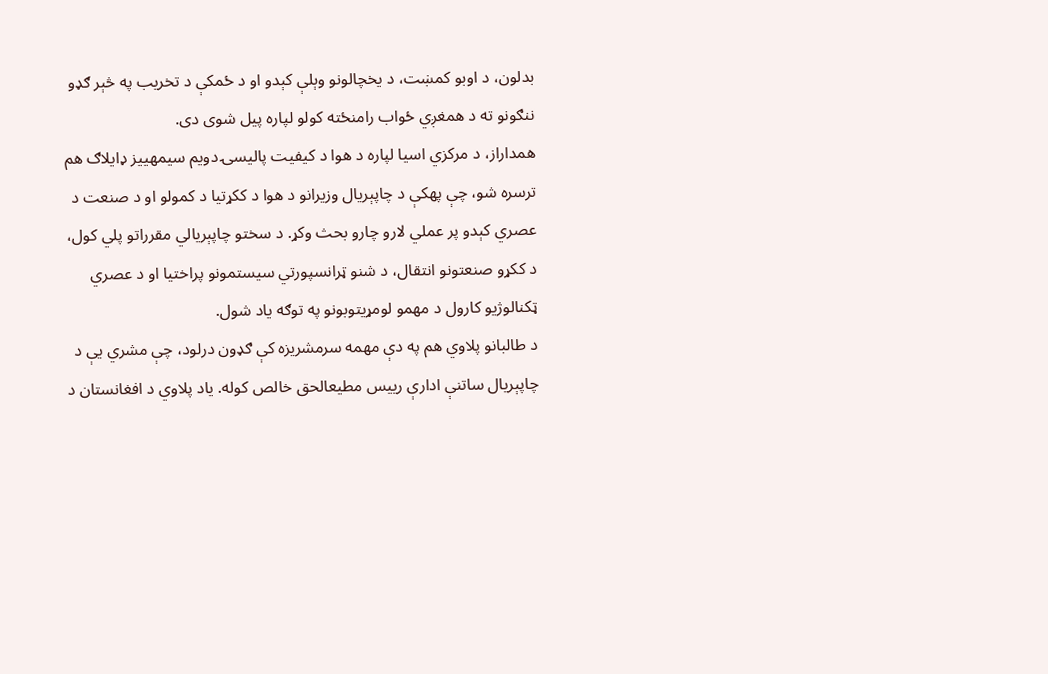بدلون، د اوبو کمښت، د یخچالونو وېلې کېدو او د ځمکې د تخریب په څېر ګډو ننګونو ته د همغږي ځواب رامنځته کولو لپاره پیل شوی دی.
همداراز، د مرکزي اسیا لپاره د هوا د کیفیت پالیسۍ دویم سیمهییز ډایلاګ هم ترسره شو، چې پهکې د چاپېریال وزیرانو د هوا د ککړتیا د کمولو او د صنعت د عصري کېدو پر عملي لارو چارو بحث وکړ. د سختو چاپېریالي مقرراتو پلي کول، د ککړو صنعتونو انتقال، د شنو ټرانسپورتي سیستمونو پراختیا او د عصري ټکنالوژیو کارول د مهمو لومړیتوبونو په توګه یاد شول.
د طالبانو پلاوي هم په دې مهمه سرمشریزه کې ګډون درلود، چې مشري یې د چاپېریال ساتنې ادارې رییس مطیعالحق خالص کوله. یاد پلاوي د افغانستان د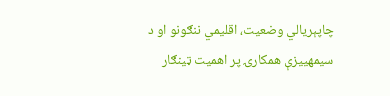چاپېریالي وضعیت، اقلیمي ننګونو او د سیمهییزې همکارۍ پر اهمیت ټینګار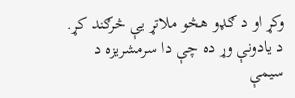وکړ او د ګډو هڅو ملاتړ یې څرګند کړ.
د یادونې وړ ده چې دا سرمشریزه د سیمې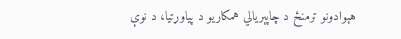هېوادونو ترمنځ د چاپېریالي همکاریو د پیاوړتیا، د نوې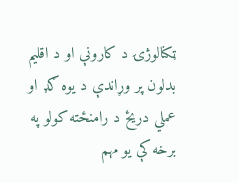ټکنالوژۍ د کارونې او د اقلیم بدلون پر وړاندې د یوه ګډ او عملي دریځ د رامنځته کولو په برخه کې یو مهم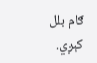ګام بلل کېږي.